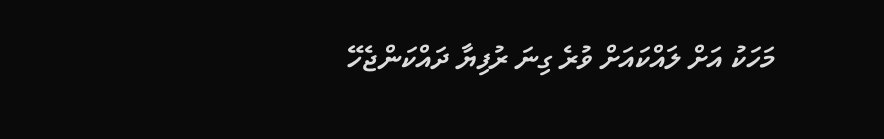މަހަކު އަށް ލައްކައަށް ވުރެ ގިނަ ރުފިޔާ ދައްކަންޖެހޭ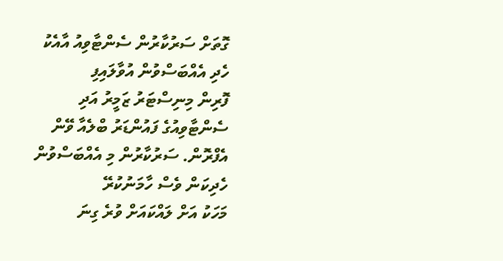ގޮތަށް ސަރުކާރުން ސެންޓާވިއު އާއެކު ހެދި އެއްބަސްވުން އުވާލައިފި
ފޮރިން މިނިސްޓަރު ޒަމީރު އަދި ސެންޓާވިއުގެ ފައުންޑަރު ބްލެއާ ވޭން އެފްރޮން. ސަރުކާރުން މި އެއްބަސްވުން ހެދިކަން ވެސް ހާމަނުކުރޭ
މަހަކު އަށް ލައްކައަށް ވުރެ ގިނަ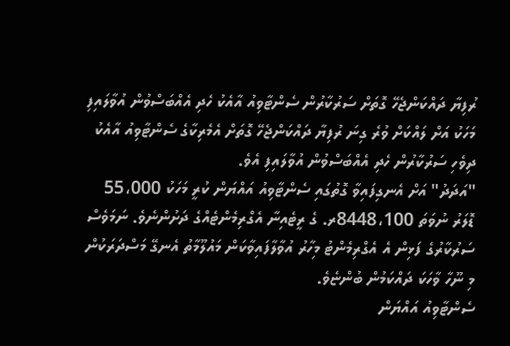ރުފިޔާ ދައްކަންޖެހޭ ގޮތަށް ސަރުކާރުން ސެންޓާވިއު އާއެކު ހެދި އެއްބަސްވުން އުވާލައިފި
މަހަކު އަށް ލައްކަށް ވުރެ ގިނަ ރުފިޔާ ދައްކަންޖެހޭ ގޮތަށް އެމެރިކާގެ ސެންޓާވިއު އާއެކު ދިވެހި ސަރުކާރުން ހެދި އެއްބަސްވުން އުވާލައިފި އެވެ.
"އަދަދު" އަށް އެނގިފައިވާ ގޮތުގައި ސެންޓާވިއު އައްޔަން ކުރީ މަހަކު 55،000 ޑޮލަރު ނުވަތަ 8448،100ރ. ގެ ރީޓެއިނާ އެގްރިމެންޓެއްގެ ދަށުންނެވެ. ނަމަވެސް ސަރުކާރުގެ ފަޅިން އެ އެގްރިމެންޓު މިހާރު އުވާލާފައިވާކަން މައުލޫމާތު އެނގޭ މަސްދަރަކުން މި ނޫހާ ވާހަކަ ދައްކަމުން ބުންޏެވެ.
ސެންޓާވިއު އައްޔަން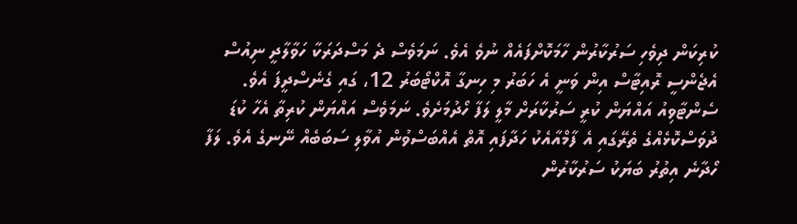ކުރިކަން ދިވެހި ސަރުކާރުން ހާމަކޮށްފައެއް ނުވެ އެވެ. ނަމަވެސް ދެ މަސްދަރަކާ ހަވާލާދީ ނިއުސް އެޖެންސީ ރޮއިޓާސް އިން ވަނީ އެ ހަބަރު މި ހިނގާ އޮކްޓޯބަރު 12، ގައި ގެނެސްދީފަ އެވެ.
ސެންޓާވިއު އައްޔަން ކުރީ ސަރުކާރަށް މާލީ ލަފާ ހޯދުމަށެވެ. ނަމަވެސް އައްޔަން ކުރިތާ އެހާ ކުޑަ ދުވަސްކޮޅެއްގެ ތެރޭގައި އެ ފާމްއާއެކު ހަދާފައި އޮތް އެއްބަސްވުން އުވާލި ސަބަބެއް ނޭނގެ އެވެ. ލަފާ ހޯދާނެ އިތުރު ބަޔަކު ސަރުކާރުން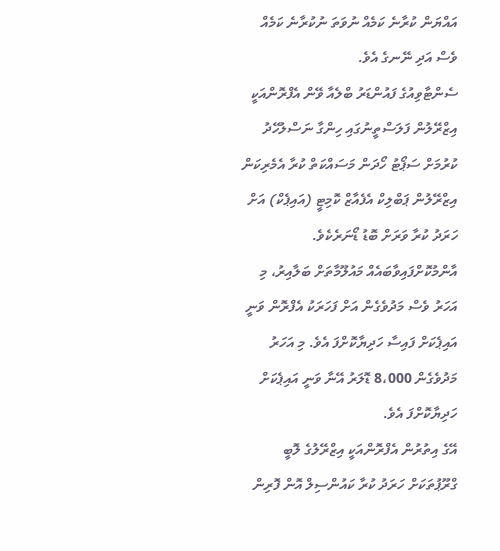އައްޔަން ކުރާނެ ކަމެއް ނުވަތަ ނުކުރާނެ ކަމެއް ވެސް އަދި ނޭނގެ އެވެ.
ސެންޓާވިއުގެ ފައުންޑަރު ބްލެއާ ވޭން އެފްރޮންއަކީ އިޒްރޭލުން ފަލަސްތީނުގައި ހިންގާ ނަސްލުހޭދު ކުރުމަށް ސަޕޯޓު ހޯދަން މަސައްކަތް ކުރާ އެމެރިކަން އިޒްރޭލުން ޕަބްލިކް އެފެއާޒް ކޮމިޓީ (އައިޕެކް) އަށް ހަރަދު ކުރާ ވަރަށް ބޮޑު ޑޯނަރެކެވެ.
އާންމުކޮށްފައިވާބައެއް މައުލޫމާތަށް ބަލާއިރު، މި އަހަރު ވެސް މަދުވެގެން އަށް ފަހަރަކު އެފްރޮން ވަނީ އައިޕެކަށް ފައިސާ ހަދިޔާކޮށްފަ އެވެ. މި އަހަރު މަދުވެގެން 8،000 ޑޮލަރު އޭނާ ވަނީ އައިޕެކަށް ހަދިޔާކޮށްފަ އެވެ.
އޭގެ އިތުރުން އެފްރޮންއަކީ އިޒްރޭލުގެ ލޮބީ ގްރޫޕުތަކަށް ހަރަދު ކުރާ ކައުންސިލް އޮން ފޮރިން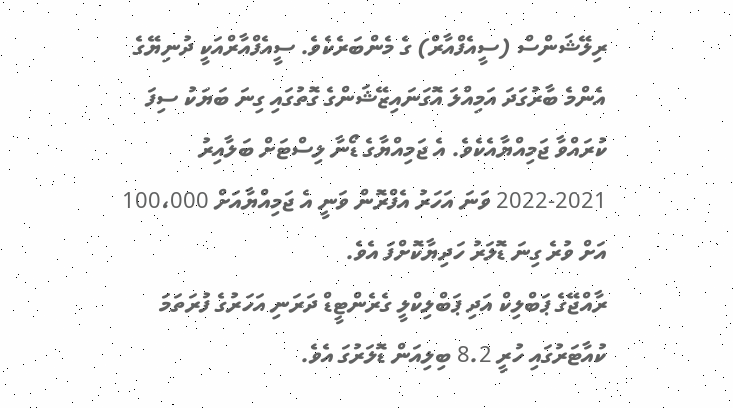ރިލޭޝަންސް (ސީއެފްއާރް) ގެ މެންބަރެކެވެ. ސީއެފްއާރްއަކީ ދުނިޔޭގެ އެންމެ ބާރުގަދަ އަމިއްލަ އޮގަނައިޒޭޝަންގެ ގޮތުގައި ގިނަ ބަޔަކު ސިފަ ކުރައްވާ ޖަމިއްޔާއެކެވެ. އެ ޖަމިއްޔާގެ ޑޯނާ ލިސްޓަށް ބަލާއިރު 2021-2022 ވަނަ އަހަރު އެފްރޮން ވަނީ އެ ޖަމިއްޔާއަށް 100،000 އަށް ވުރެ ގިނަ ޑޮލަރު ހަދިޔާކޮށްފަ އެވެ.
ރާއްޖޭގެ ޕަބްލިކް އަދި ޕަބްލިކްލީ ގެރެންޓީޑް ދަރަނި އަހަރުގެ ފުރަތަމަ ކުއާޓަރުގައި ހުރީ 8.2 ބިލިއަން ޑޮލަރުގަ އެވެ.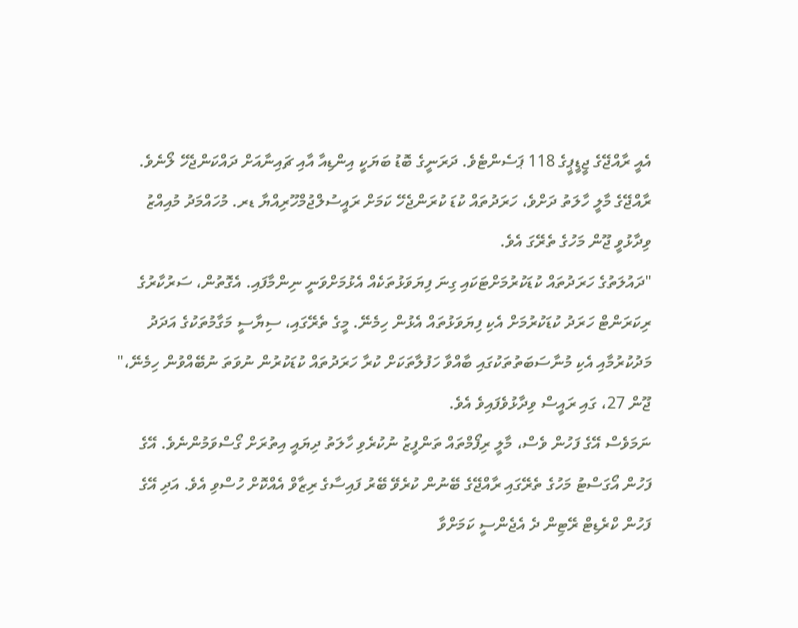އެއީ ރާއްޖޭގެ ޖީޑީޕީގެ 118 ޕަސެންޓެވެ. ދަރަނީގެ ބޮޑު ބަޔަކީ އިންޑިއާ އާއި ޗައިނާއަށް ދައްކަންޖެހޭ ލޯނެވެ.
ރާއްޖޭގެ މާލީ ހާލަތު ދަށްވެ، ހަރަދުތައް ކުޑަ ކުރަންޖެހޭ ކަމަށް ރައީސުލްޖުމްހޫރިއްޔާ ޑރ. މުހައްމަދު މުއިއްޒު ވިދާޅުވީ ޖޫން މަހުގެ ތެރޭގަ އެވެ.
"ދައުލަތުގެ ހަރަދުތައް ކުޑަކުރުމަށްޓަކައި ގިނަ ފިޔަވަޅުތަކެއް އެޅުމަށްވަނީ ނިންމާފައި. އެގޮތުން، ސަރުކާރުގެ ރިކަރަންޓް ހަރަދު ކުޑަކުރުމަށް އެކި ފިޔަވަޅުތައް އެޅުން ހިމެނޭ. މީގެ ތެރޭގައި، ސިޔާސީ މަގާމުތަކުގެ އަދަދު މަދުކުރުމާއި އެކި މުނާސަބަތުތަކުގައި ބާއްވާ ހަފުލާތަކަށް ކުރާ ހަރަދުތައް ކުޑަކުރުން ނުވަތަ ނުބޭއްވުން ހިމެނޭ،" ޖޫން 27، ގައި ރައީސް ވިދާޅުވެފައިވެ އެވެ.
ނަމަވެސް އޭގެ ފަހުން ވެސް، މާލީ ރިފޯމްތައް ތަންފީޒު ނުކުރެވި ހާލަތު ދިޔައީ އިތުރަށް ގޯސްވަމުންނެވެ. އޭގެ ފަހުން އޯގަސްޓު މަހުގެ ތެރޭގައި ރާއްޖޭގެ ބޭނުން ކުރެވޭ ބޭރު ފައިސާގެ ރިޒާވް އެއްކޮށް ހުސްވި އެވެ. އަދި އޭގެ ފަހުން ކްރެޑިޓް ރޭޓިން ދެ އެޖެންސީ ކަމަށްވާ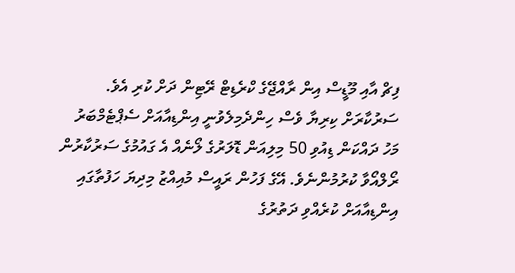ފިޗް އާއި މޫޑީސް އިން ރާއްޖޭގެ ކްރެޑިޓް ރޭޓިން ދަށް ކުރި އެވެ.
ސަރުކާރަށް ކިރިޔާ ވެސް ހިންދެމިލެވުނީ އިންޑިއާއަށް ސެޕްޓެމްބަރު މަހު ދައްކަން ޑިއުވި 50 މިލިއަން ޑޮލަރުގެ ލޯނެއް އެ ގައުމުގެ ސަރުކާރުން ރޯލްއޯވާ ކުރުމުންނެވެ. އޭގެ ފަހުން ރައީސް މުއިއްޒު މިދިޔަ ހަފުތާގައި އިންޑިއާއަށް ކުރެއްވި ދަތުރުގެ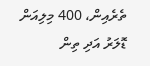ތެރެއިން، 400 މިލިއަން ޑޮލަރު އަދި ތިން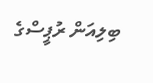ބިލިއަން ރުޕީސްގެ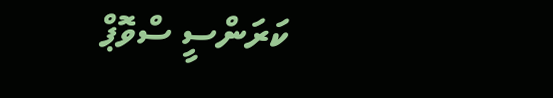ކަރަންސީ ސްވޮޕް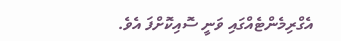އެގްރިމެންޓެއްގައި ވަނީ ސޮއިކޮށްފަ އެވެ.